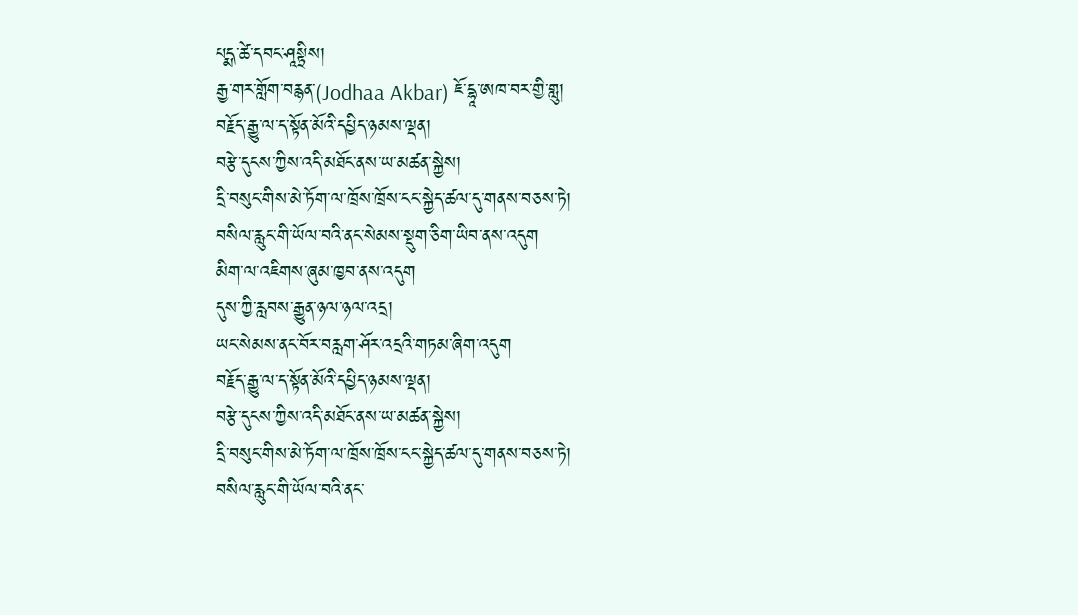པདྨ་ཚེ་དབང་ཤཱསྟྲིས།
རྒྱ་གར་གློག་བརྙན་(Jodhaa Akbar) ཇོ་དྷཱ་ཨཁ་བར་གྱི་གླུ།
བརྗོད་རྒྱུ་ལ་ད་སྟོན་མོའི་དཔྱིད་ཉམས་ལྡན།
བརྩེ་དུངས་ཀྱིས་འདི་མཐོང་ནས་ཡ་མཚན་སྐྱེས།
དྲི་བསུང་གིས་མེ་ཏོག་ལ་ཁྲོས་ཁྲོས་ངང་སྐྱེད་ཚལ་དུ་གནས་བཅས་ཏེ།
བསིལ་རླུང་གི་ཡོལ་བའི་ནང་སེམས་སྡུག་ཅིག་ཡིབ་ནས་འདུག
མིག་ལ་འཇིགས་ཞུམ་ཁྱབ་ནས་འདུག
དུས་ཀྱི་རླབས་རྒྱུན་ཉལ་ཉལ་འདྲ།
ཡང་སེམས་ནང་བོར་བརླག་ཤོར་འདྲའི་གཏམ་ཞིག་འདུག
བརྗོད་རྒྱུ་ལ་ད་སྟོན་མོའི་དཔྱིད་ཉམས་ལྡན།
བརྩེ་དུངས་ཀྱིས་འདི་མཐོང་ནས་ཡ་མཚན་སྐྱེས།
དྲི་བསུང་གིས་མེ་ཏོག་ལ་ཁྲོས་ཁྲོས་ངང་སྐྱེད་ཚལ་དུ་གནས་བཅས་ཏེ།
བསིལ་རླུང་གི་ཡོལ་བའི་ནང་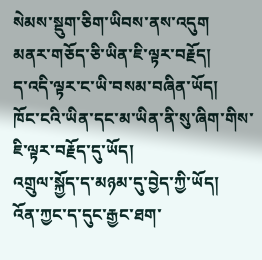སེམས་སྡུག་ཅིག་ཡིབས་ནས་འདུག
མནར་གཅོད་ཅི་ཡིན་ཇི་ལྟར་བརྗོད།
ད་འདི་ལྟར་ང་ཡི་བསམ་བཞིན་ཡོད།
ཁོང་ངའི་ཡིན་དང་མ་ཡིན་ནི་སུ་ཞིག་གིས་ཇི་ལྟར་བརྗོད་དུ་ཡོད།
འགྲུལ་སྐྱོད་ད་མཉམ་དུ་བྱེད་ཀྱི་ཡོད།
འོན་ཀྱང་ད་དུང་རྒྱང་ཐག་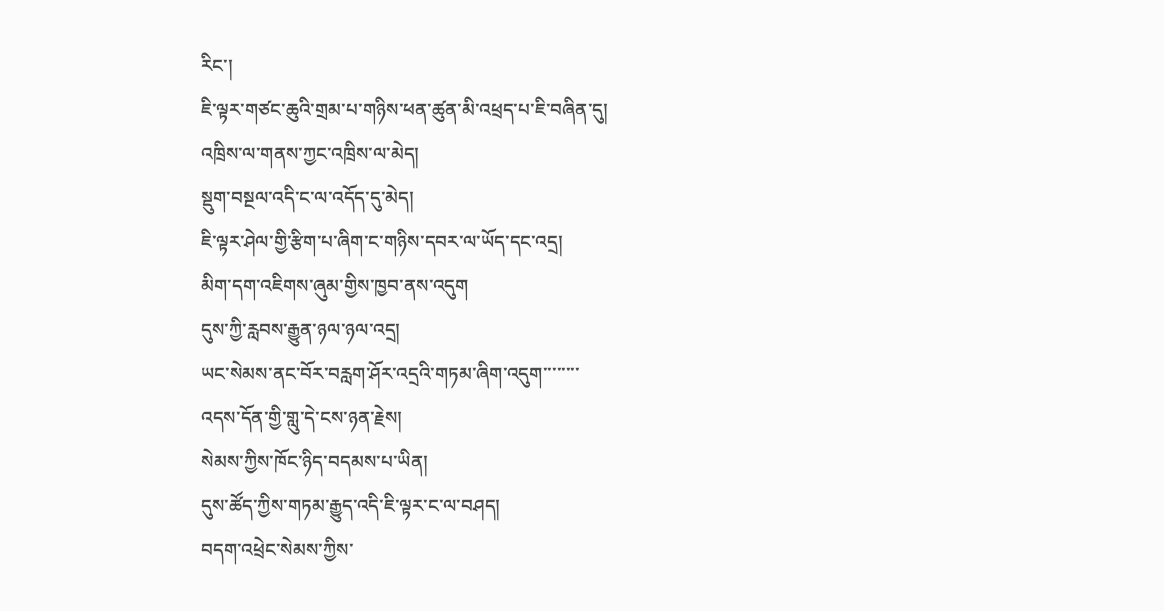རིང་།
ཇི་ལྟར་གཙང་ཆུའི་གྲམ་པ་གཉིས་ཕན་ཚུན་མི་འཕྲད་པ་ཇི་བཞིན་དུ།
འཁྲིས་ལ་གནས་ཀྱང་འཁྲིས་ལ་མེད།
སྡུག་བསྔལ་འདི་ང་ལ་འདོད་དུ་མེད།
ཇི་ལྟར་ཤེལ་གྱི་རྩིག་པ་ཞིག་ང་གཉིས་དབར་ལ་ཡོད་དང་འདྲ།
མིག་དག་འཇིགས་ཞུམ་གྱིས་ཁྱབ་ནས་འདུག
དུས་ཀྱི་རླབས་རྒྱུན་ཉལ་ཉལ་འདྲ།
ཡང་སེམས་ནང་བོར་བརླག་ཤོར་འདྲའི་གཏམ་ཞིག་འདུག་་་་་་་་
འདས་དོན་གྱི་གླུ་དེ་ངས་ཉན་རྗེས།
སེམས་ཀྱིས་ཁོང་ཉིད་བདམས་པ་ཡིན།
དུས་ཚོད་ཀྱིས་གཏམ་རྒྱུད་འདི་ཇི་ལྟར་ང་ལ་བཤད།
བདག་འཕྲེང་སེམས་ཀྱིས་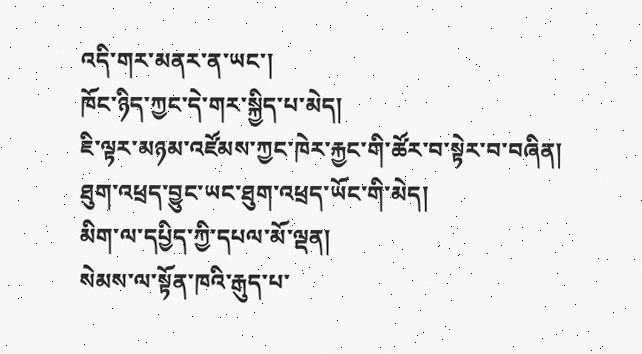འདི་གར་མནར་ན་ཡང་།
ཁོང་ཉིད་ཀྱང་དེ་གར་སྐྱིད་པ་མེད།
ཇི་ལྟར་མཉམ་འཛོམས་ཀྱང་ཁེར་རྐྱང་གི་ཚོར་བ་སྟེར་བ་བཞིན།
ཐུག་འཕྲད་བྱུང་ཡང་ཐུག་འཕྲད་ཡོང་གི་མེད།
མིག་ལ་དཔྱིད་ཀྱི་དཔལ་མོ་ལྡན།
སེམས་ལ་སྟོན་ཁའི་རྒུད་པ་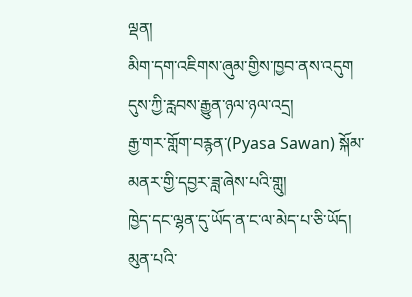ལྡན།
མིག་དག་འཇིགས་ཞུམ་གྱིས་ཁྱབ་ནས་འདུག
དུས་ཀྱི་རླབས་རྒྱུན་ཉལ་ཉལ་འདྲ།
རྒྱ་གར་གློག་བརྙན་(Pyasa Sawan) སྐོམ་མནར་གྱི་དབྱར་ཟླ་ཞེས་པའི་གླུ།
ཁྱེད་དང་ལྷན་དུ་ཡོད་ན་ང་ལ་མེད་པ་ཅི་ཡོད།
མུན་པའི་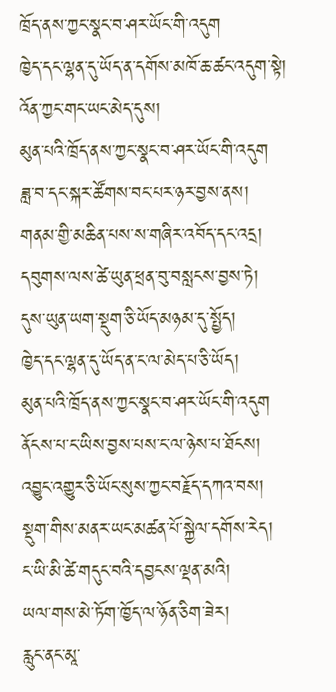ཁྲོད་ནས་ཀྱང་སྣང་བ་ཤར་ཡོང་གི་འདུག
ཁྱེད་དང་ལྷན་དུ་ཡོད་ན་དགོས་མཁོ་ཆ་ཚང་འདུག་སྟེ།
འོན་ཀྱང་གང་ཡང་མེད་དུས།
མུན་པའི་ཁྲོད་ནས་ཀྱང་སྣང་བ་ཤར་ཡོང་གི་འདུག
ཟླ་བ་དང་སྐར་ཚོགས་བང་པར་ཉར་བྱས་ནས།
གནམ་གྱི་མཆིན་པས་ས་གཞིར་འབོད་དང་འདྲ།
དབུགས་ལས་ཚེ་ཡུན་ཕྲན་བུ་བསླངས་བྱས་ཏེ།
དུས་ཡུན་ཡག་སྡུག་ཅི་ཡོད་མཉམ་དུ་སྤྱོད།
ཁྱེད་དང་ལྷན་དུ་ཡོད་ན་ང་ལ་མེད་པ་ཅི་ཡོད།
མུན་པའི་ཁྲོད་ནས་ཀྱང་སྣང་བ་ཤར་ཡོང་གི་འདུག
ནོངས་པ་ང་ཡིས་བྱས་པས་ང་ལ་ཉེས་པ་ཐོངས།
འབྱུང་འགྱུར་ཅི་ཡོང་སུས་ཀྱང་བརྗོད་དཀའ་བས།
སྡུག་གིས་མནར་ཡང་མཚན་པོ་སྐྱེལ་དགོས་རེད།
ང་ཡི་མི་ཚེ་གདུང་བའི་དབྱངས་ལྡན་མའི།
ཡལ་གས་མེ་ཏོག་ཁྱོད་ལ་ཉོན་ཅིག་ཟེར།
རླུང་ནང་མཱ་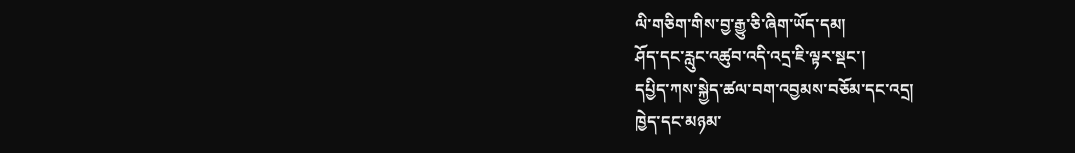ལི་གཅིག་གིས་བྱ་རྒྱུ་ཅི་ཞིག་ཡོད་དམ།
ཤོད་དང་རླུང་འཚུབ་འདི་འདྲ་ཇི་ལྟར་སྡང་།
དཔྱིད་ཀས་སྐྱེད་ཚལ་བག་འབྱམས་བཅོམ་དང་འདྲ།
ཁྱེད་དང་མཉམ་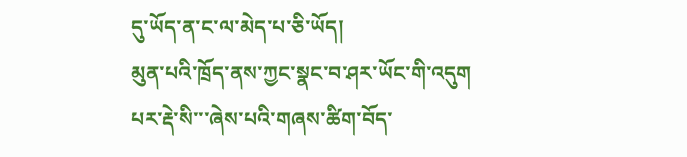དུ་ཡོད་ན་ང་ལ་མེད་པ་ཅི་ཡོད།
མུན་པའི་ཁྲོད་ནས་ཀྱང་སྣང་བ་ཤར་ཡོང་གི་འདུག
པར་རྡེ་སི་་་ཞེས་པའི་གཞས་ཚིག་བོད་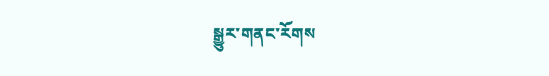སྒྱུར་གནང་རོགས